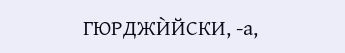ГЮРДЖЍЙСКИ, -а,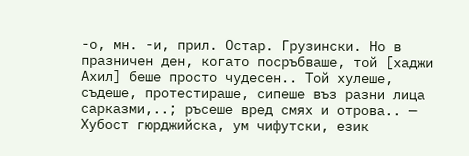-о, мн. -и, прил. Остар. Грузински. Но в празничен ден, когато посръбваше, той [хаджи Ахил] беше просто чудесен.. Той хулеше, съдеше, протестираше, сипеше въз разни лица сарказми,..; ръсеше вред смях и отрова.. — Хубост гюрджийска, ум чифутски, език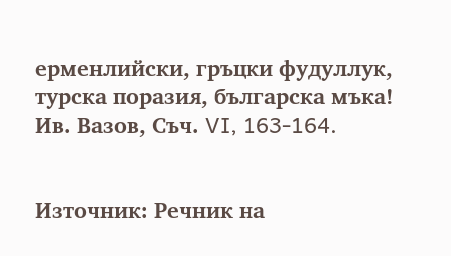ерменлийски, гръцки фудуллук, турска поразия, българска мъка! Ив. Вазов, Съч. VI, 163-164.


Източник: Речник на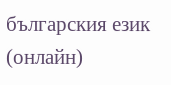българския език (онлайн)